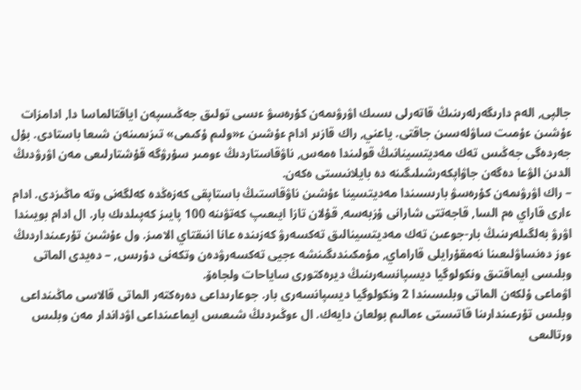جالپى, الەم دارىگەرلەرىنىڭ قاتەرلى ىسىك اۋرۋىمەن كۇرەسۋ ءىسى تولىق جەڭىسپەن اياقتالماسا دا, ادامزات ءۇشىن ءۇمىت ساۋلەسىن جاقتى. ياعني, راك قازىر ادام ءۇشىن ء«ولىم ۇكىمى» تىزىمىنەن شىعا باستادى. بۇل جەردەگى جەڭىس تەك مەديتسينانىڭ قولىندا ەمەس, ناۋقاستاردىڭ ءومىر سۇرۋگە قۇشتارلىعى مەن اۋرۋدىڭ الدىن الۋعا دەگەن جاۋاپكەرشىلىگىنە دە بايلانىستى ەكەن.
– راك اۋرۋىمەن كۇرەسۋ بارىسىندا مەديتسينا ءۇشىن ناۋقاستىڭ باستاپقى كەزەڭدە كەلگەنى وتە ماڭىزدى. ادام ءارى قاراي ەم السا, قاجەتتى شارانى ۇزبەسە, قۇلان تازا ايىعىپ كەتۋىنە 100 پايىز كەپىلدىك بار. ال ادام بويىندا اۋرۋ بەلگىلەرىنىڭ بار-جوعىن تەك مەديتسينالىق تەكسەرۋ كەزىندە عانا انىقتاي الامىز. ول ءۇشىن تۇرعىنداردىڭ ءوز دەنساۋلىعىنا نەمقۇرايلى قاراماي, مۇمكىندىگىنشە ءجيى تەكسەرۋدەن وتكەنى دۇرىس, – دەيدى الماتى وبلىسى ايماقتىق ونكولوگيا ديسپانسەرىنىڭ ديرەكتورى ساياحات ولجاەۆ.
اۋماعى ۇلكەن الماتى وبلىسىندا 2 ونكولوگيا ديسپانسەرى بار. جوعارىداعى دەرەكتەر الماتى قالاسى ماڭىنداعى وبلىس تۇرعىندارىنا قاتىستى ءمالىم بولعان دايەك. ال ءوڭىردىڭ شىعىس ايماعىنداعى اۋداندار مەن وبلىس ورتالىعى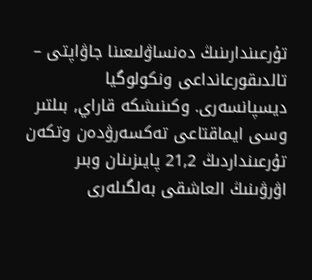تۇرعىندارىنىڭ دەنساۋلىعىنا جاۋاپتى – تالدىقورعانداعى ونكولوگيا ديسپانسەرى. وكىنىشكە قاراي, بىلتىر وسى ايماقتاعى تەكسەرۋدەن وتكەن تۇرعىنداردىڭ 21,2 پايىزىنان وبىر اۋرۋىنىڭ العاشقى بەلگىلەرى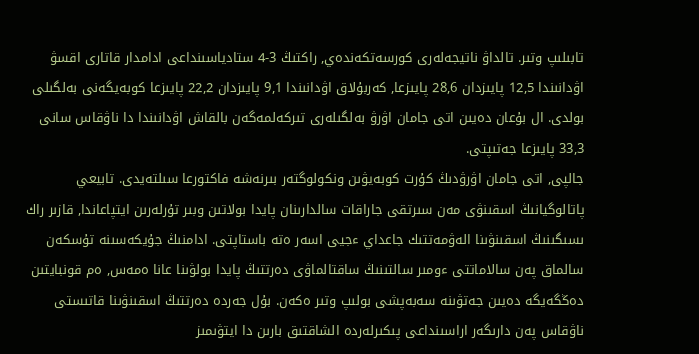تابىلىپ وتىر. تالداۋ ناتيجەلەرى كورسەتكەندەي, راكتىڭ 3-4 ستادياسىنداعى ادامدار قاتارى اقسۋ اۋدانىندا 12,5 پايىزدان 28,6 پايىزعا, كەربۇلاق اۋدانىندا 9,1 پايىزدان 22,2 پايىزعا كوبەيگەنى بەلگىلى بولدى. ال بۇعان دەيىن اتى جامان اۋرۋ بەلگىلەرى تىركەلمەگەن بالقاش اۋدانىندا دا ناۋقاس سانى 33,3 پايىزعا جەتىپتى.
جالپى, اتى جامان اۋرۋدىڭ كۇرت كوبەيۋىن ونكولوگتەر بىرنەشە فاكتورعا سىلتەيدى. تابيعي پاتالوگيانىڭ اسقىنۋى مەن سىرتقى جاراقات سالدارىنان پايدا بولاتىن وبىر تۇرلەرىن ايتپاعاندا, قازىر راك ىسىگىنىڭ اسقىنۋىنا الەۋمەتتىك جاعداي ءجيى اسەر ەتە باستاپتى. ادامنىڭ جۇيكەسىنە تۇسكەن سالماق پەن سالاماتتى ءومىر سالتىنىڭ ساقتالماۋى دەرتتىڭ پايدا بولۋىنا عانا ەمەس, ەم قونبايتىن دەڭگەيگە دەيىن جەتۋىنە سەبەپشى بولىپ وتىر ەكەن. بۇل جەردە دەرتتىڭ اسقىنۋىنا قاتىستى ناۋقاس پەن دارىگەر اراسىنداعى پىكىرلەردە الشاقتىق بارىن دا ايتۋىمىز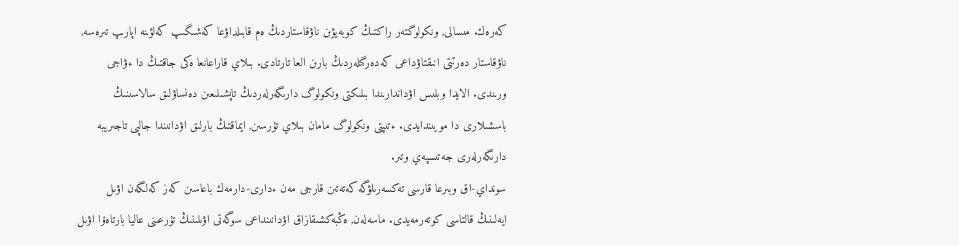كەرەك. مىسالى, ونكولوگتەر راكتىڭ كوبەيۋىن ناۋقاستاردىڭ ەم قابىلداۋعا كەشىگىپ كەلۋىنە اپارىپ تىرەسە, ناۋقاستار دەرتتى انىقتاۋداعى كەدەرگىلەردىڭ بارىن العا تارتادى. بىلاي قاراعانعا ەكى جاقتىڭ دا ءۋاجى ورىندى. الايدا وبلىس اۋداندارىندا بىلىكتى ونكولوگ دارىگەرلەردىڭ تاپشىلىعىن دەنساۋلىق سالاسىنىڭ باسشىلارى دا مويىندايدى. ءتىپتى ونكولوگ مامان بىلاي تۇرسىن, ايماقتىڭ بارلىق اۋدانىندا جالپى تاجىريبە دارىگەرلەرى جەتىسپەي وتىر.
سونداي-اق وبىرعا قارسى تەكسەرىلۋگە كەتەتىن قارجى مەن ءدارى-دارمەك باعاسىن كەز كەلگەن اۋىل ايەلىنىڭ قالتاسى كوتەرمەيدى. ماسەلەن, ەڭبەكشىقازاق اۋدانىنداعى سوگەتى اۋىلىنىڭ تۇرعىنى عاليا بارتاەۆا اۋىل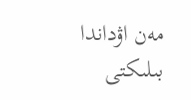مەن اۋداندا بىلىكتى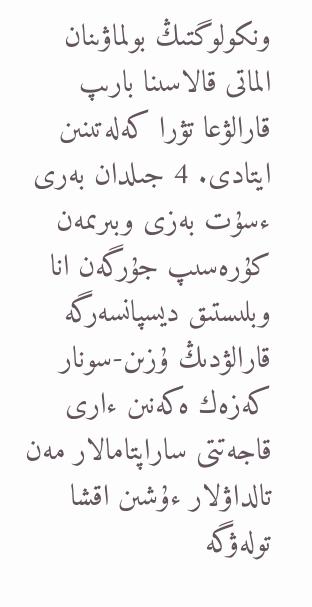ونكولوگتىڭ بولماۋىنان الماتى قالاسىنا بارىپ قارالۋعا تۋرا كەلەتىنىن ايتادى. 4 جىلدان بەرى ءسۇت بەزى وبىرىمەن كۇرەسىپ جۇرگەن انا وبلىستىق ديسپانسەرگە قارالۋدىڭ ۇزىن-سونار كەزەك ەكەنىن ءارى قاجەتتى ساراپتامالار مەن تالداۋلار ءۇشىن اقشا تولەۋگە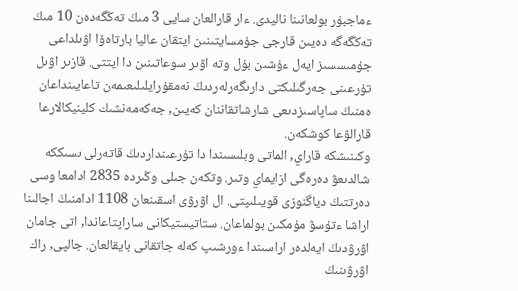ءماجبۇر بولعانىنا ناليدى. ءار قارالعان سايى 3 مىڭ تەڭگەدەن 10 مىڭ تەڭگەگە دەيىن قارجى جۇمسايتىنىن ايتقان عاليا بارتاەۆا اۋىلداعى جۇمىسسىز ايەل ءۇشىن بۇل وتە اۋىر سوعاتىنىن دا ايتتى. قازىر اۋىل تۇرعىنى جەرگىلىكتى دارىگەرلەردىڭ نەمقۇرايلىلىعىمەن تاعايىنداعان ەمنىڭ ساپاسىزدىعى شارشاتقاننان كەيىن, جەكەمەنشىك كلينيكالارعا قارالۋعا كوشكەن.
وكىنىشكە قاراي, الماتى وبلىسىندا دا تۇرعىنداردىڭ قاتەرلى ىسىككە شالدىعۋ دەرەگى ازايماي وتىر. وتكەن جىلى وڭىردە 2835 ادامعا وسى دەرتتىڭ دياگنوزى قويىلىپتى. ال اۋرۋى اسقىنعان 1108 ادامنىڭ اجالىنا اراشا ءتۇسۋ مۇمكىن بولماعان. ستاتيستيكانى ساراپتاعاندا, اتى جامان اۋرۋدىڭ ايەلدەر اراسىندا ءورشىپ كەلە جاتقانى بايقالعان. جالپى, راك اۋرۋىنىڭ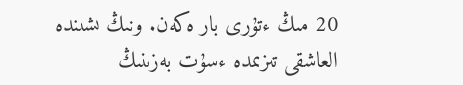20 مىڭ ءتۇرى بار ەكەن. ونىڭ ىشىندە العاشقى تىزىمدە ءسۇت بەزىنىڭ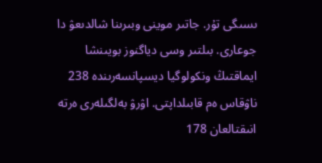ىسىگى تۇر. جاتىر موينى وبىرىنا شالدىعۋ دا جوعارى. بىلتىر وسى دياگنوز بويىنشا ايماقتىڭ ونكولوگيا ديسپانسەرىندە 238 ناۋقاس ەم قابىلداپتى. اۋرۋ بەلگىلەرى ەرتە انىقتالعان 178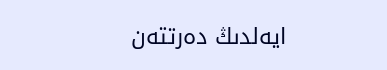ايەلدىڭ دەرتتەن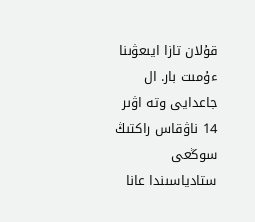قۇلان تازا ايىعۋىنا ءۇمىت بار. ال جاعدايى وتە اۋىر 14 ناۋقاس راكتىڭ سوڭعى ستادياسىندا عانا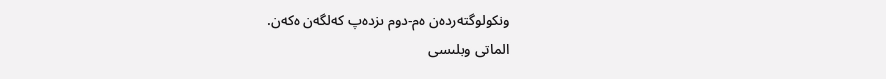ونكولوگتەردەن ەم-دوم ىزدەپ كەلگەن ەكەن.
الماتى وبلىسى